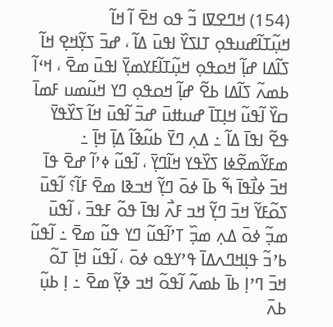(154) ߞߣߐߜߊ ߏ߬ ߟߋ ߞߐ߫ ߊ߬ ߞߊ߬ ߞߎ߲߬ߠߊ߬ߝߎߟߋ߲ ߠߊߖߌ߰ ߊߟߎ߫ ߡߊ߬ ، ߝߏ߫ ߖߌ߲߬ߞߐ߲ ߞߊ߬ ߖߊ߬ߡߊ ߝߊ߲߬ ߞߋߟߋ߲ ߞߎ߲߬ߠߊ߬ߓߌߘߌ߲߫ ߊߟߎ߫ ߘߐ߫ ، ߞߵߊ߬ ߕߘߍ߬ ߖߊ߬ߡߊ ߕߐ߬ ߝߊ߲߬ ߞߋߟߋ߲ ߣߌ ߞߎ߬ߘߎ ߓߘߊ߫ ߛߌ߰ ߊ߬ߟߎ߬ ߞߊ߲ߠߊ߫ ߝߎߚߎ߫ ߝߏ߫ ߊ߬ߟߎ߫ ߞߊ߬ ߖߌ߰ߟߌ߫ ߟߐ߬ ߊߟߊ߫ ߡߊ߬ ߸ ߡߍ߲ ߣߌ߫ ߕߎ߬ߢߊ߬ ߡߊ߲߫ ߞߊ߲߫ ߸ ߘߓߌ߬ߘߐ߬ߦߊ ߖߌ߰ߟߌ ߞߊ߬ߣߌ߲߫ ، ߊ߬ߟߎ߬ ߦߴߊ߬ ߝߐ߫ ߟߊ߫ ߞߏ߫ ߦߊ߯ߟߊ߫ ߒ߬ ߕߊ߫ ߦߋ߫ ߣߌ߲߬ ߞߏߢߊ ߘߐ߫ ߓߊ߬؟ ߊ߬ߟߎ߫ ߖߋ߬ߓߌ߬ ߞߏ߫ ߣߌ߲߬ ߞߏ ߓߍ߯ ߊߟߊ߫ ߟߋ߬ ߓߟߏ߫ ، ߊ߬ߟߎ߫ ߘߏ߲߬ ߦߋ߫ ߡߍ߲ ߘߏ߲߰ ߠߴߊ߬ߟߎ߬ ߣߌ ߟߎ߬ ߘߐ߫ ߸ ߊ߬ߟߎ߬ ߕߴߏ߬ ߟߊ߲ߞߣߍߡߊ߫ ߟߴߌߟߋ ߦߋ߫ ، ߊ߬ߟߎ߬ ߞߊ߲߫ ߠߋ߬ ߞߏ߫ ߣߴߊ߲ ߕߊ߫ ߕߘߍ߬ ߊ߬ߟߋ߬ ߞߏ ߢߌ߲߬ ߘߐ߫ ߸ ߊ߲ ߕߎ߲߬ ߕߍ߫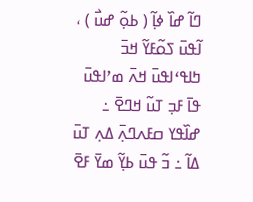ߣߊ߬ ߝߊ߰ ߦߊ߲߬ ( ߕߋ߲߬ ߝߎ߯ ) ، ߊ߬ߟߎ߫ ߖߋ߬ߓߌ߬ ߞߏ߫ ߤߊߟߵߊߟߎ߫ ߞߍ߫ ߘߴߊߟߎ߫ ߟߊ߫ ߓߏ߲ ߠߎ߬ ߞߣߐ߫ ߸ ߝߊ߰ߟߌ ߛߓߍߣߍ߲߫ ߡߍ߲ ߠߎ߫ ߡߊ߬ ߸ ߏ߬ ߟߎ߫ ߕߌ߲߬ ߘߌ߫ ߓߐ߫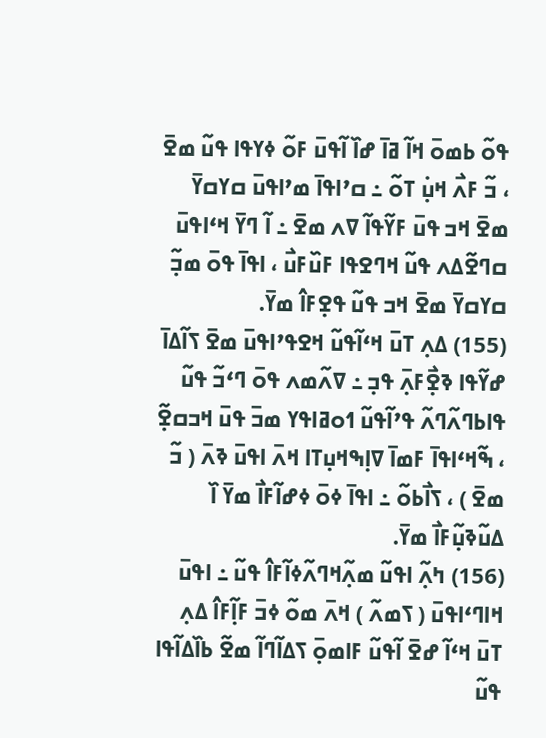ߟߋ߬ ߕߘߋ߫ ߞߊ߬ ߥߊ߫ ߝߊ߰ ߊ߬ߟߎ߫ ߓߋ߬ ߦߌߟߊ ߟߎ߬ ߘߐ߫ ، ߏ߬ ߓߍ߯ ߞߎ߲߭ ߠߋ߬ ߸ ߛߴߊߟߊ߫ ߘߴߊߟߎ߫ ߛߌߛߌ߫ ߘߐ߫ ߞߏ ߟߎ߫ ߓߌ߬ߟߊ߬ ߜߍ ߘߐ߫ ߸ ߊ߬ ߣߌ߫ ߞߵߊߟߎ߫ ߛߣߐ߬ߡߍ ߟߎ߬ ߞߣߐߟߊ ߓߎ߰ߓߎ߯ ، ߊߟߊ߫ ߟߋ߫ ߘߏ߲߬ ߛߌߛߌ߫ ߘߐ߫ ߞߏ ߟߎ߬ ߟߐ߲ߓߊ߮ ߘߌ߫.
(155) ߡߍ߲ ߠߎ߫ ߞߵߊ߬ߟߎ߬ ߞߐߟߴߊߟߎ߫ ߘߐ߫ ߖߊ߬ߡߊ߫ ߝߌ߬ߟߊ ߢߐ߲߯ߓߍ߲߫ ߟߏ߲ ߸ ߜߍ߬ߘߍ ߟߋ߫ ߣߵߏ߬ ߟߎ߬ ߟߊߕߣߍ߬ߣߍ߬ ߟߴߊ߬ߟߎ߬ ߗߋߥߊߟߌ ߘߏ߫ ߟߎ߫ ߞߏߛߐ߲߬ ، ߒ߬ߞߵߊߟߊ߫ ߓߘߊ߫ ߜߊ߲ߒߞߎ߲ߠߊ ߞߍ߫ ߊߟߎ߫ ߢߍ߫ ( ߏ߬ ߘߐ߫ ) ، ߖߊ߯ߕߋ߬ ߸ ߊߟߊ߫ ߦߋ߫ ߦߝߊ߬ߓߊ߯ ߘߌ߫ ߊ߰ ߡߎ߬ߢߎ߲߬ߓߊ߯ ߘߌ߫.
(156) ߤߍ߲߬ ߊߟߎ߬ ߘߍ߲߬ߞߣߍ߬ߦߊ߬ߓߊ߮ ߟߎ߬ ߸ ߊߟߎ߫ ߞߊߣߵߊߟߎ߫ ( ߖߘߍ߬ ) ߞߍ߫ ߘߋ߬ ߦߏ߫ ߓߊ߲߬ߓߊ߮ ߡߍ߲ ߠߎ߫ ߞߵߊ߬ ߝߐ߫ ߊ߬ߟߎ߬ ߓߊߘߋ߲߫ ߖߡߊ߬ߣߊ߬ ߘߐ߬ ߕߊ߰ߡߊ߬ߟߊ ߟߎ߬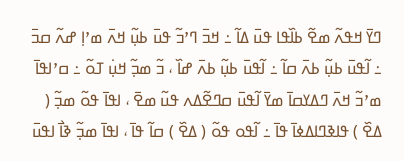ߣߌ߫ ߞߟߍ߬ ߘߐ߬ ߕߊ߰ߟߊ ߟߎ߫ ߡߊ߬ ߸ ߞߏ߫ ߣߴߏ߬ ߟߎ߫ ߕߎ߲߬ ߞߍ߫ ߘߴߊ߲ ߝߍ߬ ߛߏ߫ ߸ ߊ߬ߟߎ߫ ߕߎ߲߬ ߕߍ߫ ߛߊ߬ ߸ ߊ߬ߟߎ߫ ߕߎ߲߬ ߕߍ߫ ߝߊ߰ ، ߏ߬ ߘߏ߲߬ ߞߎ߲߭ ߠߋ߬ ߸ ߛߴߊߟߊ߫ ߘߴߏ߬ ߞߍ߫ ߣߡߌߛߊ߫ ߘߌ߫ ߊ߬ߟߎ߫ ߛߣߐ߬ߡߍ ߟߎ߬ ߘߐ߫ ، ߊߟߊ߫ ߟߋ߬ ߘߏ߲߬ ( ߡߐ߰ ) ߟߊߢߣߊߡߦߊ߫ ߟߊ߫ ߸ ߊ߬ߟߋ ߟߋ߬ ( ߡߐ߰ ) ߛߊ߬ ߟߊ߫ ، ߊߟߊ߫ ߘߏ߲߬ ߢߊ߯ ߊߟߎ߫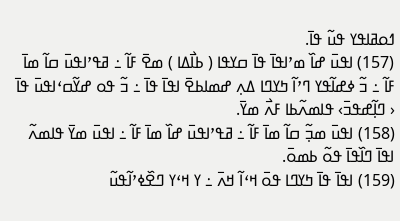ߗߋߥߊߟߌ ߟߎ߬ ߟߊ߫.
(157) ߊߟߎ߫ ߝߊ߰ ߘߴߊߟߊ߫ ߟߊ߫ ߛߌߟߊ ( ߕߊ߯ߡߊ ) ߘߐ߫ ߓߊ߬ ߸ ߥߟߴߊߟߎ߫ ߛߊ߬ ߘߊ߫ ߓߊ߬ ߸ ߏ߬ ߦߝߊ߬ߟߌ ߣߴߊ߬ ߤߌߣߊ ߡߍ߲ ߝߘߊߕߐ߫ ߊߟߊ߫ ߟߊ߫ ߸ ߏ߬ ߟߋ ߝߌ߬ߛߵߊߟߎ߫ ߟߊ߫ ‹ ߣߊ߲߬ߝߟߏ߫› ߟߊߘߍ߬ߕߊ ߓߍ߯ ߘߌ߫.
(158) ߊߟߎ߫ ߘߏ߲߬ ߛߊ߬ ߘߊ߫ ߓߊ߬ ߸ ߥߟߴߊߟߎ߫ ߝߊ߰ ߘߊ߫ ߓߊ߬ ߸ ߊߟߎ߫ ߘߌ߫ ߟߊߘߍ߬ ߊߟߊ߫ ߣߊ߰ߟߊ߫ ߟߋ߬ ߕߘߋ߫.
(159) ߊߟߊ߫ ߟߊ߫ ߤߌߣߊ ߟߋ߫ ߞߵߊ߬ ߞߍ߫ ߸ ߌ ߞߵߌ ߣߐ߰ߦߴߊ߬ߟߎ߬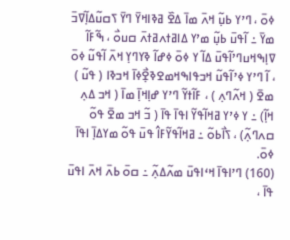ߦߋ߫ ، ߣߴߌ ߕߎ߲߬ ߞߍ߫ ߘߊ߫ ߡߐ߰ ߥߢߊߞߌ߫ ߣߌ߫ ߖߛߎ߬ߡߊ߲߬ߜߏ߫ ߘߌ߫ ߸ ߊ߬ߟߎ߫ ߕߎ߲߬ ߘߴߌ ߡߊߥߙߍߥߙߍ߫ ߛߎߋ߯ ، ߒ߬ߓߊ߬ ߜߊ߲ߒߞߎߣߴߊ߬ߟߎ߫ ߡߊ߬ ߌ ߦߋ߫ ߦߝߊ߬ ߢߌߣߌ߲ ߞߍ߫ ߊ߬ߟߎ߬ ߦߋ߫ ، ߊ߬ ߣߴߌ ߦߴߊ߬ߟߎ߬ ߞߏߟߊߒߞߘߐߢߐ߲߯ߦߊ߫ ߞߏߢߊ ( ߟߎ߬ ) ߘߐ߫ ( ߞߍ߬ߣߍ߲ ) ، ߓߊ߬ߙߌ߬ ߣߴߌ ߝߊ߲ߞߊ߲߫ ߘߊ߫ ( ߞߏ ߡߍ߲ ߞߊ߲߬) ߸ ߌ ߦߴߌ ߥߞߊ߬ߟߌ߬ ߊߟߊ߫ ߟߊ߫ ( ߏ߬ ߞߏ ߘߐ߫ ߟߋ߬ ߛߍߣߍ߲߬) ، ߖߊ߯ߕߋ߬ ߸ ߥߞߊ߬ߟߌ߬ߓߊ߮ ߟߎ߫ ߟߋ߬ ߘߌߡߊ߲߫ ߊߟߊ߫ ߦߋ߫.
(160) ߣߴߊߟߊ߫ ߞߵߊߟߎ߫ ߘߍ߬ߡߍ߲߬ ߸ ߛߋ߫ ߕߍ߫ ߞߍ߫ ߊߟߎ߫ ߟߊ߫ ،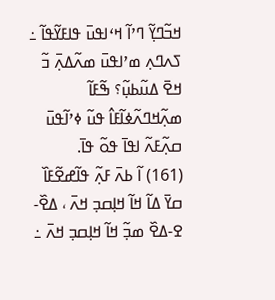ߞߏ߬ߣߌ߲߬ ߣߴߊ߬ ߞߵߊߟߎ߫ ߟߊߓߌ߬ߟߊ߬ ߸ ߖߍߣߍ߲ ߘߴߊߟߎ߫ ߘߍ߬ߡߍ߲߫ ߏ߬ ߞߐ߫ ߡߎ߬ߕߎ߲߬؟ ߒ߬ߓߊ߬ ߘߍ߲߬ߞߣߍ߬ߦߊ߬ߓߊ߮ ߟߎ߬ ߦߴߊ߬ߟߎ߫ ߛߍ߲߬ߓߍ߬ ߊߟߊ߫ ߟߋ߬ ߟߊ߫.
(161) ߊ߬ ߕߍ߫ ߓߍ߲߬ ߟߊ߬ߝߐ߬ߓߊ߰ ߛߌ߫ ߡߊ߬ ߞߊ߬ ߞߊ߲ߛߏ߲ ߞߍ߫ ، ߡߐ߰-ߐ-ߡߐ߰ ߘߏ߲߬ ߞߊ߬ ߞߊ߲ߛߏ߲ ߞߍ߫ ߸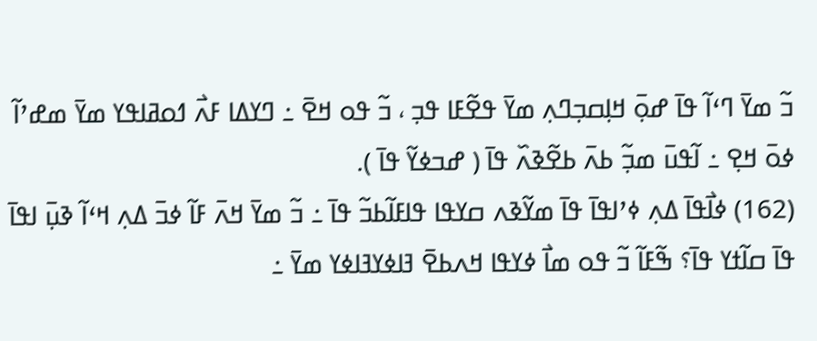ߏ߬ ߘߌ߫ ߣߵߊ߬ ߟߊ߫ ߝߋ߲߫ ߞߊ߲ߛߏ߲ߣߍ߲ ߘߌ߫ ߟߐ߬ߓߊ ߟߏ߲ ، ߏ߬ ߟߋ ߞߐ߫ ߸ ߣߌߡߊ ߓߍ߯ ߗߋߥߊߟߌ ߘߌ߫ ߘߝߴߊ߬ ߦߋ߫ ߞߐ߲ ߸ ߊ߬ߟߎ߫ ߘߏ߲߬ ߕߍ߫ ߕߐ߬ߢߍ߰ ߟߊ߫ ( ߝߏߦߌ߬ ߟߊ߫ ).
(162) ߦߊ߯ߟߊ߫ ߡߍ߲ ߦߴߊߟߊ߫ ߟߊ߫ ߘߌ߬ߢߍ ߛߌߟߊ ߟߊߓߊ߬ߕߏ߬ ߟߊ߫ ߸ ߏ߬ ߘߌ߫ ߞߍ߫ ߓߊ߬ ߦߏ߫ ߡߍ߲ ߞߵߊ߬ ߢߎ߲߫ ߊߟߊ߫ ߟߊ߫ ߛߊ߬ߙߌ ߟߊ߫؟ ߒ߬ߓߊ߬ ߏ߬ ߟߋ ߘߊ߯ ߦߌߟߊ ߞߍߕߐ߫ ߔߊߦߌߔߊߦߌ ߘߌ߫ ߸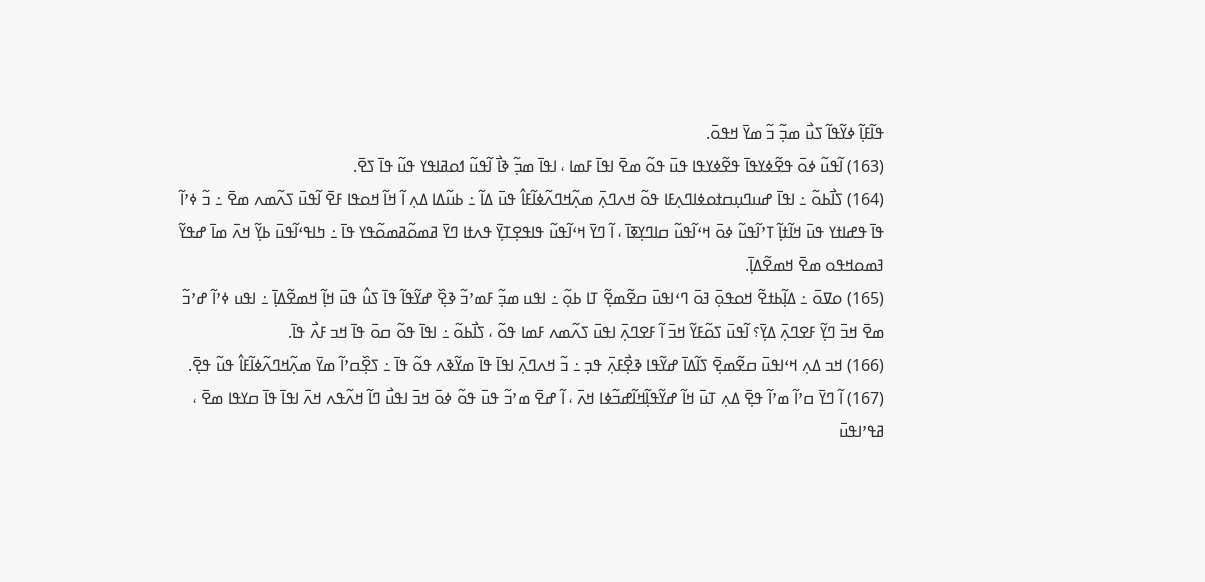ߟߊ߬ߓߊ߲߬ ߦߌ߬ߟߊ߬ ߖߎ߯ ߘߏ߲߬ ߏ߬ ߘߌ߫ ߞߟߋ߫.
(163) ߊ߬ߟߎ߬ ߦߋ߫ ߟߐ߬ߦߌߟߊ߫ ߟߐ߬ߦߌߟߊ ߟߎ߫ ߟߋ߬ ߘߐ߫ ߊߟߊ߫ ߓߘߊ ، ߊߟߊ߫ ߘߏ߲߬ ߢߊ߯ ߊ߬ߟߎ߬ ߗߋߥߊߟߌ ߟߎ߬ ߟߊ߫ ߖߐ߫.
(164) ߖߊ߯ߕߋ߬ ߸ ߊߟߊ߫ ߝߎߣߎ߲ߛߙߋߦߊߣߍ߲ߓߊ ߟߋ߬ ߞߍߣߍ߲߫ ߘߍ߲߬ߞߣߍ߬ߦߊ߬ߓߊ߮ ߟߎ߫ ߡߊ߬ ߸ ߕߎ߬ߡߊ ߡߍ߲ ߊ߬ ߞߊ߬ ߞߋߟߊ ߓߐ߫ ߊ߬ߟߎ߫ ߖߍ߬ߘߍ ߘߐ߫ ߸ ߏ߬ ߦߴߊ߬ ߟߊ߫ ߟߝߊߙߌ ߟߎ߫ ߞߊ߬ߙߊ߲߬ ߠߴߊ߬ߟߎ߬ ߦߋ߫ ߞߵߊ߬ߟߎ߬ ߛߊߣߌ߲ߧߊ߫ ، ߊ߬ ߣߌ߫ ߞߵߊ߬ߟߎ߬ ߟߊߟߐ߲ߠߌ߲߫ ߟߍߙߊ ߣߌ߫ ߥߘߋ߬ߥߘߋ߬ߟߌ ߟߊ߫ ߸ ߤߊߟߵߊ߬ߟߎ߫ ߕߌ߲߬ ߞߍ߫ ߘߊ߫ ߝߟߌ߬ ߔߘߋߞߟߋ ߘߐ߫ ߞߘߐ߬ߡߊ߲߫.
(165) ߋߜߋ߫ ߸ ߡߊ߲߬ߕߙߐ߬ ߞߋߟߋ߲߫ ߔߋ߫ ߣߵߊߟߎ߫ ߛߐ߬ߘߐ߲߬ ߠߊ ߕߋ߲߬ ߸ ߊߟߎ ߘߏ߲߬ ߓߘߴߏ߬ ߢߐ߲߰ ߝߌ߬ߟߊ߬ ߟߊ߫ ߖߎ߮ ߟߎ߫ ߞߊ߲߬ ߞߘߐ߬ߡߊ߲߫ ߸ ߊߟߎ ߦߴߊ߬ ߝߴߏ߬ ߘߐ߫ ߞߏ߫ ߣߌ߲߬ ߓߐߣߍ߲߫ ߡߌ߲߫؟ ߊ߬ߟߎ߫ ߖߋ߬ߓߌ߬ ߞߏ߫ ߊ߬ ߓߐߣߍ߲߫ ߊߟߎ߫ ߖߍ߬ߘߍ ߓߘߊ ߟߋ߬ ، ߖߊ߯ߕߋ߬ ߸ ߊߟߊ߫ ߟߋ߬ ߛߋ߫ ߟߊ߫ ߞߏ ߓߍ߯ ߟߊ߫.
(166) ߞߏ ߡߍ߲ ߞߵߊߟߎ߫ ߛߐ߬ߘߐ߲߫ ߖߊ߬ߡߊ߫ ߝߌ߬ߟߊ ߢߐ߲߯ߓߍ߲߫ ߟߏ߲ ߸ ߏ߬ ߞߍߣߍ߲߫ ߊߟߊ߫ ߟߊ߫ ߘߌ߬ߢߍ ߟߋ߬ ߟߊ߫ ߸ ߖߐ߲߰ߛߴߊ߬ ߘߌ߫ ߘߍ߲߬ߞߣߍ߬ߦߊ߬ߓߊ߮ ߟߎ߬ ߟߐ߲߫.
(167) ߊ߬ ߣߌ߫ ߛߴߊ߬ ߘߴߊ߬ ߟߐ߲߫ ߡߍ߲ ߠߎ߫ ߞߊ߬ ߝߌ߬ߟߊ߲߬ߞߊ߬ߝߏ߬ߦߊ ߞߍ߫ ، ߊ߬ ߝߐ߫ ߘߴߏ߬ ߟߎ߫ ߟߋ߬ ߦߋ߫ ߞߏ߫ ߊߟߎ߯ ߣߊ߬ ߞߍ߬ߟߍ ߞߍ߫ ߊߟߊ߫ ߟߊ߫ ߛߌߟߊ ߘߐ߫ ، ߥߟߴߊߟߎ߫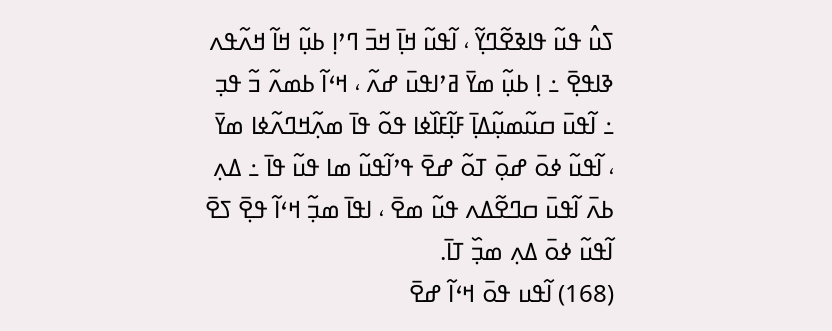ߖߎ߮ ߟߎ߬ ߟߊߢߐ߬ߣߌ߲߬ ، ߊ߬ߟߎ߬ ߞߊ߲߫ ߞߏ߫ ߣߴߊ߲ ߕߎ߲߬ ߞߊ߬ ߞߍ߬ߟߍ ߢߊߟߐ߲߫ ߸ ߊ߲ ߕߎ߲߬ ߘߌ߫ ߥߴߊߟߎ߫ ߝߍ߬ ، ߞߵߊ߬ ߕߘߍ߬ ߏ߬ ߟߏ߲ ߸ ߊ߬ߟߎ߫ ߛߎ߬ߘߎ߲߬ߡߊ߲߫ ߓߊ߲߬ߓߊ߰ߦߊ ߟߋ߬ ߟߊ߫ ߘߍ߲߬ߞߣߍ߬ߦߊ ߘߌ߫ ، ߊ߬ߟߎ߬ ߦߋ߫ ߝߋ߲߫ ߠߋ߬ ߝߐ߫ ߟߴߊ߬ߟߎ߬ ߘߊ ߟߎ߬ ߟߊ߫ ߸ ߡߍ߲ ߕߍ߫ ߊ߬ߟߎ߫ ߛߣߐ߬ߡߍ ߟߎ߬ ߘߐ߫ ، ߊߟߊ߫ ߘߏ߲߬ ߞߵߊ߬ ߟߐ߲߫ ߖߐ߫ ߊ߬ߟߎ߬ ߦߋ߫ ߡߍ߲ ߘߏ߲߰ ߠߊ߫.
(168) ߊ߬ߟߎ ߟߋ߫ ߞߵߊ߬ ߝߐ߫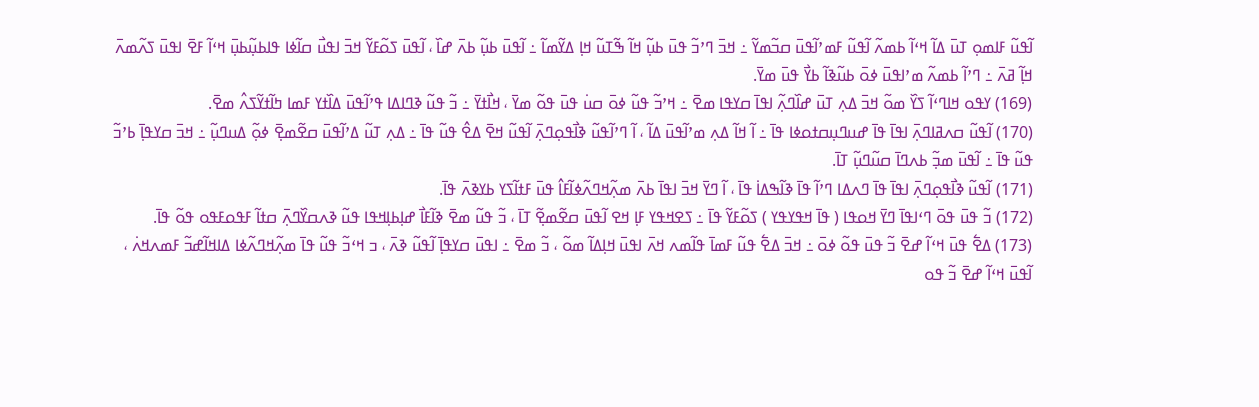ߊ߬ߟߎ߬ ߓߊߘߋ߲ ߠߎ߫ ߡߊ߬ ߞߵߊ߬ ߕߘߍ߬ ߊ߬ߟߎ߬ ߓߘߴߊ߬ߟߎ߫ ߛߏ߬ߘߌ߬ ߸ ߞߏ߫ ߣߴߏ߬ ߟߎ߫ ߕߎ߲߬ ߞߊ߬ ߒ߬ߠߎ߬ ߞߊ߲ ߡߌ߬ߘߊ߬ ߸ ߊ߬ߟߎ߫ ߕߎ߲߬ ߕߍ߫ ߝߊ߰ ، ߊ߬ߟߎ߫ ߖߋ߬ߓߌ߬ ߞߏ߫ ߊߟߎ߯ ߛߊ߬ߦߊ ߟߊߕߎ߲߬ߕߎ߲߫ ߞߵߊ߬ ߓߐ߫ ߊߟߎ߫ ߖߍ߬ߘߍ߫ ߞߊ߲߬ ߥߍ߫ ߸ ߣߴߊ߬ ߕߘߍ߬ ߘߴߊߟߎ߫ ߦߋ߫ ߕߎ߬ߢߊ߬ ߕߌ߯ ߟߎ߫ ߘߌ߫.
(169) ߌߟߋ ߞߊߣߵߊ߬ ߖߌ߰ ߘߋ߬ ߞߏ߫ ߡߍ߲ ߠߎ߫ ߝߊ߰ߣߍ߲߬ ߊߟߊ߫ ߛߌߟߊ ߘߐ߫ ߸ ߞߴߏ߬ ߟߎ߬ ߦߋ߫ ߛߎ߭ ߟߎ߫ ߟߋ߬ ߘߌ߫ ، ߞߊ߯ߙߌ߫ ߸ ߏ߬ ߟߎ߬ ߢߣߊߡߊ ߟߴߊ߬ߟߎ߫ ߡߊ߰ߙߌ ߓߘߊ ߤߊ߬ߙߌ߬ߖߍ߮ ߘߐ߫.
(170) ߊ߬ߟߎ߬ ߛߍߥߊߣߍ߲߫ ߊߟߊ߫ ߟߊ߫ ߝߎߣߎ߲ߛߙߋߦߊ ߟߊ߫ ߸ ߊ߬ ߞߊ߬ ߡߍ߲ ߘߴߊ߬ߟߎ߫ ߡߊ߬ ، ߊ߬ ߣߴߊ߬ߟߎ߬ ߢߊ߯ߟߋ߲ߣߍ߲߫ ߊ߬ߟߎ߬ ߞߐ߫ ߡߐ߮ ߟߎ߬ ߟߊ߫ ߸ ߡߍ߲ ߠߎ߬ ߡߴߊ߬ߟߎ߫ ߛߐ߬ߘߐ߲߫ ߦߋ߲߬ ߡߎߣߎ߲߬ ߸ ߞߏ߫ ߛߌߟߊ߲߫ ߕߴߏ߬ ߟߎ߬ ߟߊ߫ ߸ ߊ߬ߟߎ߫ ߘߏ߲߬ ߕߍߣߊ߫ ߛߎ߬ߣߎ߲߬ ߠߊ߫.
(171) ߊ߬ߟߎ߬ ߢߊ߯ߟߋ߲ߣߍ߲߫ ߊߟߊ߫ ߟߊ߫ ߣߍߡߊ ߣߴߊ߬ ߟߊ߫ ߢߊ߬ߒߡߊ߭ ߟߊ߫ ، ߊ߬ ߣߌ߫ ߞߏ߫ ߊߟߊ߫ ߕߍ߫ ߘߍ߲߬ߞߣߍ߬ߦߊ߬ߓߊ߮ ߟߎ߫ ߓߙߊ߬ߖߌ ߕߌߢߍ߫ ߟߊ߫.
(172) ߏ߬ ߟߎ߫ ߟߋ߫ ߣߵߊߟߊ߫ ߣߌ߫ ߞߋߟߊ ( ߟߊ߫ ߞߟߌߟߌ ) ߖߋ߬ߓߌ߬ ߟߊ߫ ߸ ߖߐߞߟߌ ߓߊ߲ ߞߐ ߊ߬ߟߎ߫ ߛߐ߬ߘߐ߲߬ ߠߊ߫ ، ߏ߬ ߟߎ߬ ߘߐ߫ ߢߊ߬ߓߊ߯ ߝߊ߲ߕߊ߲ߞߟߊ ߟߎ߬ ߢߍߛߌ߰ߣߍ߲߫ ߛߙߊ߬ ߓߟߋߓߟߋ ߟߋ߬ ߟߊ߫.
(173) ߡߐ߱ ߟߎ߫ ߞߵߊ߬ ߝߐ߫ ߏ߬ ߟߎ߫ ߟߋ߬ ߦߋ߫ ߸ ߞߏ߫ ߡߐ߱ ߟߎ߬ ߓߘߊ߫ ߟߊ߬ߘߍ ߞߍ߫ ߊߟߎ߫ ߞߊ߲ߡߊ߬ ߘߋ߬ ، ߏ߬ ߘߐ߫ ߸ ߊߟߎ߫ ߛߌߟߊ߲߫ ߊ߬ߟߎ߬ ߢߍ߫ ، ߏ ߞߵߏ߬ ߟߎ߬ ߟߊ߫ ߘߍ߲߬ߞߣߍ߬ߦߊ ߡߊߞߊ߬ߝߏ߬ ߓߘߍߞߍ߭ ، ߊ߬ߟߎ߫ ߞߵߊ߬ ߝߐ߫ ߏ߬ ߟߋ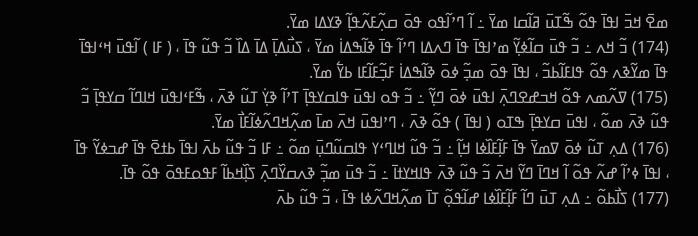ߘߐ߫ ߞߏ߫ ߊߟߊ߫ ߟߋ߬ ߒ߬ߠߎ߫ ߥߊ߬ߛߊ ߘߌ߫ ߸ ߊ߬ ߣߴߊ߬ߟߋ ߟߋ߫ ߛߍ߲߬ߓߍ߬ߟߊ߲߬ ߢߌߡߊ ߘߌ߫.
(174) ߏ߬ ߞߍ ߸ ߏ߬ ߟߎ߫ ߛߊ߬ߦߌ߲߬ ߘߴߊߟߊ߫ ߟߊ߫ ߣߍߡߊ ߣߴߊ߬ ߟߊ߫ ߢߊ߬ߒߡߊ߭ ߘߌ߫ ، ߖߎ߯ߡߊ߲߫ ߡߊ߫ ߡߊ߰ ߏ߬ ߟߎ߬ ߟߊ߫ ، ( ߓߊ ) ߊ߬ߟߎ߫ ߞߵߊߟߊ߫ ߟߊ߫ ߘߌ߬ߢߍ ߟߋ߬ ߟߊߓߊ߬ߕߏ߬ ، ߊߟߊ߫ ߟߋ߫ ߘߏ߲߬ ߦߋ߫ ߢߊ߬ߒߡߊ߭ ߓߏ߲߬ߓߊ߬ߓߊ ߕߌ߱ ߘߌ߫.
(175) ߜߍ߬ߘߍ ߟߋ߬ ߞߏߝߐߣߍ߲߫ ߊߟߎ߫ ߦߋ߫ ߣߌ߲߬ ߸ ߏ߬ ߟߋ ߊߟߎ߫ ߟߊߛߌߟߊ߲߫ ߠߴߊ߬ ߢߌ߲߭ ߠߎ߬ ߢߍ߫ ، ߒ߬ߓߵߊߟߎ߫ ߞߊߣߊ߬ ߛߌߟߊ߲߫ ߏ߬ ߟߎ߬ ߢߍ߫ ߘߋ߬ ، ߊߟߎ߫ ߛߌߟߊ߲߫ ߒߠߋ ( ߊߟߊ߫ ) ߟߋ߬ ߢߍ߫ ، ߣߴߊߟߎ߫ ߞߍ߫ ߘߊ߫ ߘߍ߲߬ߞߣߍ߬ߦߊ߬ߓߊ߯ ߘߌ߫.
(176) ߡߍ߲ ߠߎ߬ ߦߋ߫ ߜߘߌ߫ ߟߊ߫ ߓߊ߲߬ߓߊ߰ߦߊ ߞߊ߲߬ ߸ ߏ߬ ߟߎ߬ ߞߊߣߵߌ ߟߊߛߎ߬ߣߎ߲߫ ߘߋ߬ ߸ ߓߊ ߏ߬ ߟߎ߬ ߕߍ߫ ߊߟߊ߫ ߕߙߐ߫ ߟߊ߫ ߝߏߦߌ߬ ߟߊ߫ ، ߊߟߊ߫ ߦߴߊ߬ ߝߍ߬ ߟߋ߬ ߊ߬ ߞߣߊ߫ ߣߌ߬ ߞߍ߫ ߏ߬ ߟߎ߬ ߢߍ߫ ߟߊߞߌߙߊ߫ ߸ ߏ߬ ߟߎ߫ ߘߏ߲߬ ߢߍߛߌ߰ߣߍ߲߫ ߖߊ߲߰ߞߕߊ߬ ߓߟߋߓߟߋ߫ ߟߋ߬ ߟߊ߫.
(177) ߖߊ߯ߕߋ߬ ߸ ߡߍ߲ ߠߎ߫ ߣߊ߬ ߓߊ߲߬ߓߊ߰ߦߊ ߝߊ߬ߟߋ߲߬ ߠߊ߫ ߘߍ߲߬ߞߣߍ߬ߦߊ ߟߊ߫ ، ߏ߬ ߟߎ߬ ߕߍ߫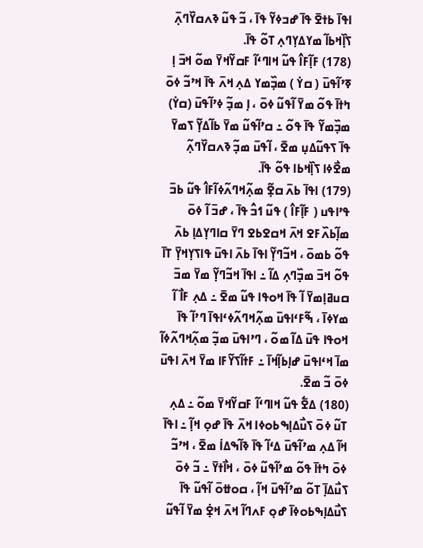ߊߟߊ߫ ߕߙߐ߫ ߟߊ߫ ߝߏߦߌ߬ ߟߊ߫ ، ߏ߬ ߟߎ߬ ߢߍߛߌ߰ߣߍ߲߫ ߖߊ߲߰ߞߕߊ߬ ߘߌߡߌ߲ߣߍ߲ ߠߋ߬ ߟߊ߫.
(178) ߓߊ߲߬ߓߊ߮ ߟߎ߬ ߞߊߣߵߊ߬ ߓߛߌ߬ߞߌ߫ ߘߋ߬ ߞߏ߫ ߊ߲ ߧߴߊ߬ߟߎ߫ ( ߛߌ߭ ) ߘߏ߲߰ߘߌ ߡߍ߲ ߞߍ߫ ߟߊ߫ ߞߴߏ߬ ߦߋ߫ ߤߙߊ߫ ߟߋ߬ ߘߌ߫ ߊ߬ߟߎ߬ ߦߋ߫ ، ߊ߲ ߘߏ߲߬ ߦߴߊ߬ߟߎ߫ (ߛߌ߭) ߘߏ߲߰ߘߌ߬ ߟߊ߫ ߟߋ߬ ߸ ߛߴߊ߬ߟߎ߬ ߘߌ߫ ߕߊ߬ߡߌ߲߬ ߖߘߌ߫ ߟߊ߫ ߖߟߎ߬ߡߎ߲ ߘߐ߫ ، ߊ߬ߟߎ߫ ߘߏ߲߬ ߢߍߛߌ߰ߣߍ߲߬ ߘߐ߯ߦߊ ߖߊ߲߰ߞߕߊ ߟߋ߬ ߟߊ߫.
(179) ߊߟߊ߫ ߕߍ߫ ߛߐ߲߬ ߘߍ߲߬ߞߣߍ߬ߦߊ߬ߓߊ߮ ߟߎ߬ ߕߏ߫ ߟߴߊߟߎ ( ߓߊ߲߬ߓߊ߮ ) ߟߎ߬ ߗߏ߮ ߟߊ߫ ، ߝߏ߫ ߊ߬ ߦߋ߫ ߘߊ߲߬ߕߍ߰ߓߐ ߞߍ߫ ߞߛߐߕߐ ߣߌ߫ ߛߊߣߌ߲ߡߊ߲ ߕߍ߫ ߟߋ߬ ߕߘߋ߫ ، ߞߏ߬ߣߌ߲߬ ߊߟߊ߫ ߕߍ߫ ߊߟߎ߫ ߟߊߖߌ߲ߞߌ߲߫ ߠߊ߫ ߟߋ߬ ߞߏ߫ ߘߏ߲߰ߣߍ߲ ߡߊ߬ ߸ ߊߟߊ߫ ߞߏ߬ߣߌ߲߬ ߘߌ߫ ߘߏ߫ ߛߎߥߊ߲ߘߌ߫ ߊ߬ ߟߊ߫ ߞߋߟߊ ߟߎ߬ ߘߐ߫ ߸ ߡߍ߲ ߓߊ߯ ߊ߬ ߘߌߦߊ߫ ، ߒ߬ߓߵߊߟߎ߫ ߘߍ߲߬ߞߣߍ߬ߦߵߊߟߊ߫ ߣߴߊ߬ ߟߊ߫ ߞߋߟߊ ߟߎ߫ ߡߊ߬ ߘߋ߬ ، ߣߴߊߟߎ߫ ߘߏ߲߬ ߘߍ߲߬ߞߣߍ߬ߦߊ߬ ߘߊ߫ ߞߵߊߟߎ߫ ߝߊ߲ߕߊ߲߬ߞߊ߫ ߸ ߓߙߊ߬ߖߌ߬ߓߊ ߘߌ߫ ߞߍ߫ ߊߟߎ߫ ߦߋ߫ ߏ߬ ߘߐ߫.
(180) ߡߐ߱ ߟߎ߬ ߞߊߣߵߊ߬ ߓߛߌ߬ߞߌ߫ ߘߋ߬ ߸ ߡߍ߲ ߠߎ߬ ߦߋ߫ ߖߎ߯ߡߊ߲ߒߕߋߦߊ ߞߍ߫ ߟߊ߫ ߝߋ߲ ߞߊ߲߬ ߸ ߊߟߊ߫ ߞߊ߬ ߡߍ߲ ߘߴߊ߬ߟߎ߫ ߡߵߊ߬ ߟߊ߫ ߢߊ߬ߒߡߊ߭ ߘߐ߫ ، ߞߴߏ߬ ߦߋ߫ ߤߙߊ߫ ߟߋ߬ ߘߴߊ߬ߟߎ߬ ߦߋ߫ ، ߞߊ߯ߙߌ߫ ߸ ߏ߬ ߦߋ߫ ߖߎ߯ߡߊ߲߫ ߠߋ߬ ߘߴߊ߬ߟߎ߫ ߞߊ߲߬ ، ߛߋߚߋ߫ ߊ߬ߟߎ߬ ߟߊ߫ ߖߎ߯ߡߊ߲ߒߕߋߦߊ߫ ߝߋ߲ ߓߍߣߊ߬ ߞߍ߫ ߞߐ߲߭ ߘߌ߫ ߊ߬ߟߎ߬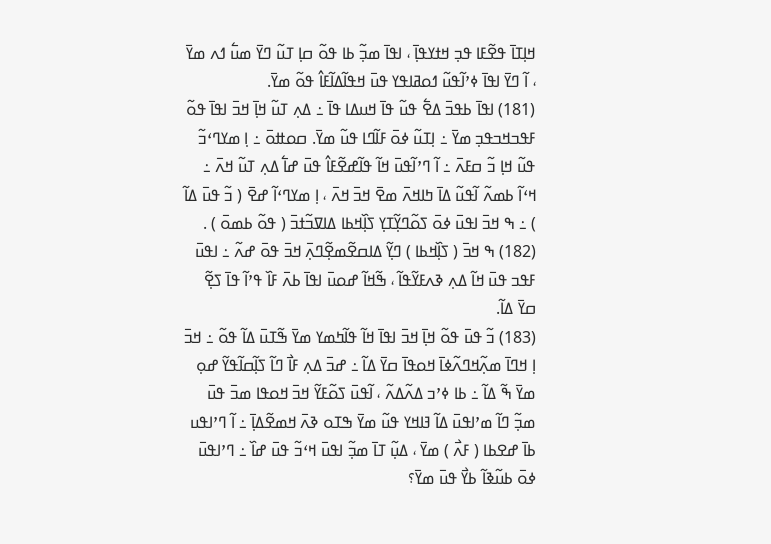ߞߊ߲ߠߊ߫ ߟߐ߬ߓߊ ߟߏ߲ ߞߙߌߟߊ߲߫ ، ߊߟߊ߫ ߘߏ߲߬ ߕߊ ߟߋ߬ ߛߊ߲ ߠߎ߬ ߣߌ߫ ߘߎ߱ ߗߍ ߘߌ߫ ، ߊ߬ ߣߌ߫ ߊߟߊ߫ ߦߴߊ߬ߟߎ߬ ߗߋߥߊߟߌ ߟߎ߫ ߞߟߊ߬ߡߊ߬ߓߊ߮ ߟߋ߬ ߘߌ߫.
(181) ߊߟߊ߫ ߕߟߏ߫ ߡߐ߱ ߟߎ߬ ߟߊ߫ ߞߎߡߊ ߟߊ߫ ߸ ߡߍ߲ ߠߎ߬ ߞߊ߲߫ ߞߏ߫ ߊߟߊ߫ ߟߋ߬ ߓߟߏߞߏߟߏ߲ ߘߌ߫ ߸ ߊ߲ߠߎ߬ ߦߋ߫ ߓߊ߬ߣߊ ߟߎ߬ ߘߌ߫. ߛߋߚߋ߫ ߸ ߊ߲ ߘߌߣߵߏ߬ ߟߎ߬ ߞߊ߲ ߏ߬ ߛߓߍ߫ ߸ ߊ߬ ߣߴߊ߬ߟߎ߫ ߞߊ߬ ߟߊ߬ߝߐ߬ߓߊ߮ ߟߎ߫ ߝߊ߱ ߡߍ߲ ߠߎ߬ ߞߍ߫ ߸ ߞߵߊ߬ ߕߘߍ߬ ߊ߬ߟߎ߬ ߡߊ߫ ߤߊߞߍ߫ ߘߐ߫ ߞߏ߫ ߞߍ߫ ، ߊ߲ ߘߌߣߵߊ߬ ߝߐ߫ ( ߏ߬ ߟߎ߫ ߡߊ߬ ) ߸ ߒ ߞߏ߫ ߊߟߎ߫ ߦߋ߫ ߖߋ߬ߣߌ߲߬ߠߌ߲ ߖߊ߲߰ߞߕߊ ߡߊߜߏ߬ߙߏ߫ ( ߟߋ߬ ߕߘߋ߫ ) .
(182) ߒ ߞߏ߫ ( ߖߊ߲߰ߞߕߊ ) ߣߌ߲߬ ߡߊߛߐ߬ߘߐ߲߬ߣߍ߲߫ ߞߏ߫ ߟߋ߫ ߝߍ߬ ߸ ߊߟߎ߫ ߓߟߏ ߟߎ߫ ߞߊ߬ ߡߍ߲ ߢߍߓߌ߬ߟߊ߬ ، ߒ߬ߞߊ߬ ߝߋߎ߫ ߊߟߊ߫ ߕߍ߫ ߓߊ߰ ߟߴߊ߬ ߟߊ߫ ߖߐ߲߬ ߛߌ߫ ߡߊ߬.
(183) ߏ߬ ߟߎ߫ ߟߋ߬ ߞߊ߲߫ ߞߏ߫ ߊߟߊ߫ ߞߊ߬ ߟߊ߬ߤߘߌ ߘߌ߫ ߒ߬ߠߎ߫ ߡߊ߬ ߟߋ߬ ߸ ߞߏ߫ ߊ߲ ߞߣߊ߫ ߘߍ߲߬ߞߣߍ߬ߦߊ߫ ߞߋߟߊ߫ ߛߌ߫ ߡߊ߬ ߸ ߝߏ߫ ߡߍ߲ ߓߊ߯ ߣߊ߬ ߖߊ߲߬ߛߊ߬ߟߌ߬ ߝߋ߲ ߘߌ߫ ߒ߬ ߡߊ߬ ߸ ߕߊ ߦߴߏ ߡߍ߬ߡߍ߬ ، ߊ߬ߟߎ߫ ߖߋ߬ߓߌ߬ ߞߏ߫ ߞߋߟߊ ߘߏ߫ ߟߎ߫ ߘߏ߲߬ ߣߊ߬ ߘߴߊߟߎ߫ ߡߊ߬ ߔߊߞߌ ߟߎ߬ ߘߌ߫ ߒߠߋ ߢߍ߫ ߞߘߐ߬ߡߊ߲߫ ߸ ߊ߬ ߣߴߊߟߎ ߕߊ߫ ߝߐߕߊ ( ߓߍ߯ ) ߘߌ߫ ، ߡߎ߲߬ ߠߊ߫ ߘߏ߲߬ ߊߟߎ߫ ߞߵߏ߬ ߟߎ߫ ߝߊ߰ ߸ ߣߴߊߟߎ߫ ߦߋ߫ ߕߎ߬ߢߊ߬ ߕߌ߯ ߟߎ߫ ߘߌ߫؟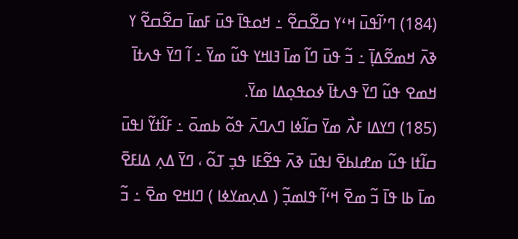(184) ߣߴߊ߬ߟߎ߫ ߞߵߌ ߛߐ߬ߛߐ߬ ߸ ߞߋߟߊ߫ ߟߎ߫ ߓߘߊ߫ ߛߐ߬ߛߐ߬ ߌ ߢߍ߫ ߞߘߐ߬ߡߊ߲߫ ߸ ߏ߬ ߟߎ߫ ߣߊ߬ ߘߊ߫ ߔߊߞߌ ߟߎ߬ ߘߌ߫ ߸ ߊ߬ ߣߌ߫ ߟߍߙߊ߫ ߞߘߐ ߟߎ߬ ߣߌ߫ ߟߍߙߊ߫ ߦߋߟߋ߲ߡߊ ߘߌ߫.
(185) ߣߌߡߊ ߓߍ߯ ߘߌ߫ ߛߊ߬ߦߊ ߣߍߣߍ߫ ߟߋ߬ ߕߘߋ߫ ߸ ߓߊ߬ߙߌ߬ ߊߟߎ߫ ߛߊ߬ߙߊ ߟߎ߬ ߘߝߊߕߐ߫ ߊߟߎ߫ ߢߍ߫ ߟߐ߬ߓߊ ߟߏ߲ ߠߋ߬ ، ߣߌ߫ ߡߍ߲ ߡߊߓߐ߫ ߘߊ߫ ߕߊ ߟߊ߫ ߏ߬ ߘߐ߫ ߞߵߊ߬ ߟߊߘߏ߲߬ ( ߡߍ߲ߘߌߦߊ ) ߣߊߞߐ ߘߐ߫ ߸ ߏ߬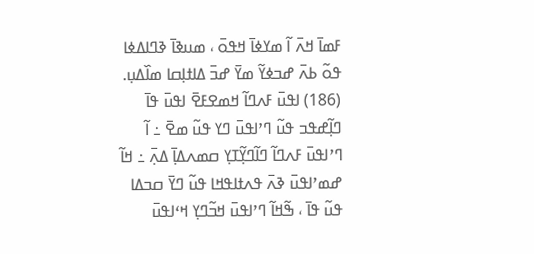ߓߘߊ߫ ߞߍ߫ ߊ߬ ߘߌߦߊ߫ ߞߟߋ߫ ، ߘߎߢߊ߫ ߢߣߊߡߦߊ ߟߋ߬ ߕߍ߫ ߝߏߦߌ߬ ߘߌ߫ ߝߏ߫ ߡߊߙߊ߲ߛߊ ߘߊ߰ߡߎ߲.
(186) ߊߟߎ߫ ߓߍߣߊ߬ ߞߘߐߓߐ߫ ߊߟߎ߫ ߟߊ߫ ߣߊ߲߬ߝߟߏ ߟߎ߬ ߣߴߊߟߎ߫ ߣߌ ߟߎ߬ ߘߐ߫ ߸ ߊ߬ ߣߴߊߟߎ߫ ߓߍߣߊ߬ ߣߊ߬ߣߌ߲߬ߠߌ߲ ߛߘߍߡߊ߲߫ ߡߍ߲߫ ߸ ߞߊ߬ ߝߘߴߊߟߎ߫ ߢߍ߫ ߟߍߙߊߟߞߊ ߟߎ߬ ߣߌ߫ ߛߏߡߊ ߟߎ߬ ߟߊ߫ ، ߒ߬ߞߊ߬ ߣߴߊߟߎ߫ ߞߏ߬ߣߌ߲ ߞߵߊߟߎ߫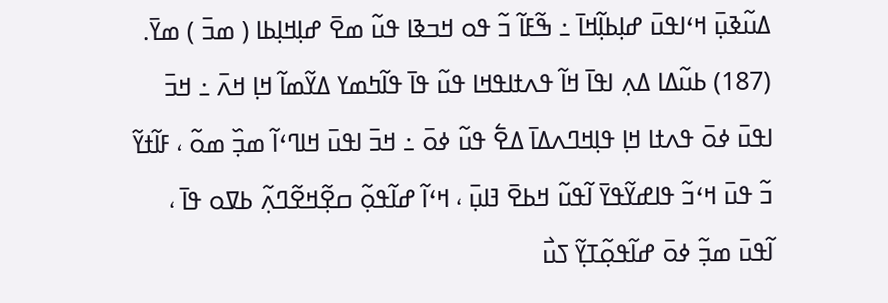ߡߎ߬ߢߎ߲߫ ߞߵߊߟߎ߫ ߝߊ߲ߕߊ߲߬ߞߊ߫ ߸ ߒ߬ߓߊ߬ ߏ߬ ߟߋ ߞߏߢߊ ߟߎ߬ ߘߐ߫ ߝߊ߲ߞߊ߲ߕߊ ( ߘߏ߫ ) ߘߌ߫.
(187) ߕߎ߬ߡߊ ߡߍ߲ ߊߟߊ߫ ߞߊ߬ ߟߍߙߊߟߞߊ ߟߎ߬ ߟߊ߫ ߟߊ߬ߤߘߌ ߡߌ߬ߘߊ߬ ߞߊ߲ ߞߍ߫ ߸ ߞߏ߫ ߊߟߎ߫ ߦߋ߫ ߟߍߙߊ ߞߊ߲ ߟߊ߲ߞߣߍߡߊ߫ ߡߐ߱ ߟߎ߬ ߦߋ߫ ߸ ߞߏ߫ ߊߟߎ߫ ߞߊߣߵߊ߬ ߘߏ߲߰ ߘߋ߬ ، ߓߊ߬ߙߌ߬ ߏ߬ ߟߎ߫ ߞߵߏ߬ ߟߊߝߌ߬ߟߌ߫ ߊ߬ߟߎ߬ ߞߕߐ߫ ߔߊߎ߲߫ ، ߞߵߊ߬ ߝߊ߬ߟߋ߲߬ ߛߐ߲߬ߞߐ߬ߣߍ߲߬ ߕߜߋ ߟߊ߫ ، ߊ߬ߟߎ߫ ߘߏ߲߬ ߦߋ߫ ߝߊ߬ߟߋ߲߬ߠߌ߲߬ ߖߎ߯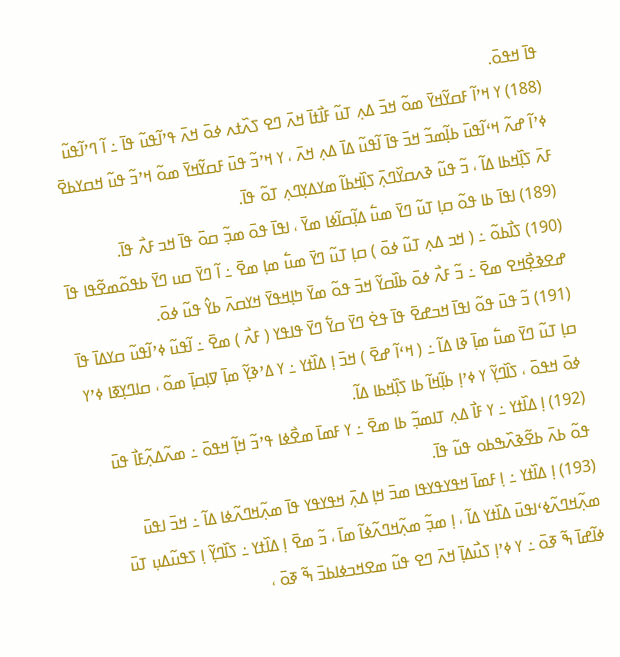ߟߊ߫ ߞߟߋ߫.
(188) ߌ ߞߴߊ߬ ߓߛߌ߬ߞߌ߫ ߘߋ߬ ߞߏ߫ ߡߍ߲ ߠߎ߬ ߓߊ߯ߙߊ߫ ߞߍ߫ ߣߐ ߖߍ߰ߙߍ ߦߋ߫ ߞߍ߫ ߟߴߊ߬ߟߎ߬ ߟߊ߫ ߸ ߊ߬ ߣߴߊ߬ߟߎ߬ ߦߴߊ߬ ߝߍ߬ ߞߵߊ߬ߟߎ߫ ߕߊ߲߬ߘߏ߬ ߞߏ߫ ߟߊ߫ ߊ߬ߟߎ߬ ߡߊ߫ ߡߍ߲ ߞߍ߫ ، ߌ ߞߴߏ߬ ߟߎ߫ ߓߛߌ߬ߞߌ߫ ߘߋ߬ ߞߴߏ߬ ߟߎ߬ ߞߛߌߕߐ߫ ߓߍ߫ ߖߊ߲߰ߞߕߊ ߡߊ߬ ، ߏ߬ ߟߎ߬ ߢߍߛߌ߰ߣߍ߲߫ ߖߊ߲߰ߞߕߊ߬ ߘߌߡߌ߲ߣߍ߲ ߠߋ߬ ߟߊ߫.
(189) ߊߟߊ߫ ߕߊ ߟߋ߬ ߛߊ߲ ߠߎ߬ ߣߌ߫ ߘߎ߱ ߡߊ߲߬ߛߊ߬ߦߊ ߘߌ߫ ، ߊߟߊ߫ ߟߋ߫ ߘߏ߲߬ ߛߋ߫ ߟߊ߫ ߞߏ ߓߍ߯ ߟߊ߫.
(190) ߖߊ߯ߕߋ߬ ߸ ( ߞߏ ߡߍ߲ ߠߎ߬ ߦߋ߫ ) ߛߊ߲ ߠߎ߬ ߣߌ߫ ߘߎ߱ ߘߊ߲ ߘߐ߫ ߸ ߊ߬ ߣߌ߫ ߛߎ ߣߌ߫ ߕߟߋ߬ߘߐ߬ߟߊ ߟߊ߫ ߝߐߢߐ߲߯ߞߐ ߘߐ߫ ߸ ߏ߬ ߓߍ߯ ߦߋ߫ ߕߊ߰ߛߌ߬ ߞߏ߫ ߟߋ߬ ߘߌ߫ ߤߊ߲ߞߟߌ߫ ߞߌߛߍ߫ ߕߌ߮ ߟߎ߬ ߦߋ߫.
(191) ߏ߬ ߟߎ߫ ߟߋ߬ ߊߟߊ߫ ߞߏߝߐ߫ ߟߊ߫ ߟߐ߭ ߣߌ߫ ߛߌ߱ ߣߌ߫ ߟߊߟߌ ( ߓߍ߯ ) ߘߐ߫ ߸ ߊ߬ߟߎ߬ ߦߴߊ߬ߟߎ߬ ߛߌߡߊ߫ ߟߊ߫ ߛߊ߲ ߠߎ߬ ߣߌ߫ ߘߎ߱ ߘߊ߲߫ ߢߊ ߡߊ߬ ߸ ( ߞߵߊ߬ ߝߐ߫ ) ߞߏ߫ ߊ߲ ߡߊ߰ߙߌ ߸ ߌ ߡߴߢߌ߲߬ ߘߊ߲߫ ߜߊ߲ߛߊ߲߫ ߘߋ߬ ، ߛߊߣߌ߲ߧߊ ߦߴߌ ߦߋ߫ ߞߟߋ߫ ، ߖߊ߰ߣߌ߲߬ ߌ ߦߴߊ߲ ߕߊ߲߬ߞߊ߬ ߕߊ ߖߊ߲߰ߞߕߊ ߡߊ߬.
(192) ߊ߲ ߡߊ߰ߙߌ ߸ ߌ ߓߊ߯ ߡߍ߲ ߠߊߘߏ߲߬ ߕߊ ߘߐ߫ ߸ ߌ ߓߘߊ߫ ߘߐ߯ߦߊ ߟߴߏ߬ ߞߊ߲߬ ߞߟߋ߫ ߸ ߘߍ߬ߡߍ߲߬ߓߊ߯ ߟߎ߫ ߟߋ߬ ߕߍ߫ ߕߐ߬ߢߍ߰ߒߕߋ ߟߎ߬ ߟߊ߫.
(193) ߊ߲ ߡߊ߰ߙߌ ߸ ߊ߲ ߓߘߊ߫ ߞߟߌߟߌߟߊ ߘߏ߫ ߞߊ߲ ߡߍ߲߫ ߞߟߌߟߌ ߟߊ߫ ߘߍ߲߬ߞߣߍ߬ߦߊ ߡߊ߬ ߸ ߞߏ߫ ߊߟߎ߫ ߘߍ߲߬ߞߣߍ߬ߦߵߊߟߎ߫ ߡߊ߰ߙߌ ߡߊ߬ ، ߊ߲ ߘߏ߲߬ ߘߍ߲߬ߞߣߍ߬ߦߊ߬ ߘߊ߫ ، ߏ߬ ߘߐ߫ ߊ߲ ߡߊ߰ߙߌ ߸ ߖߊ߰ߣߌ߲߬ ߊ߲ ߖߟߎ߬ߡߎ߲ ߠߎ߫ ߦߊ߬ߝߊ߫ ߒ߬ ߧߋ߫ ߸ ߌ ߦߴߊ߲ ߖߎ߯ߡߊ߲߫ ߞߍ߫ ߣߐ ߟߎ߬ ߘߐߞߏߦߊߕߏ߫ ߒ߬ ߧߋ߫ ،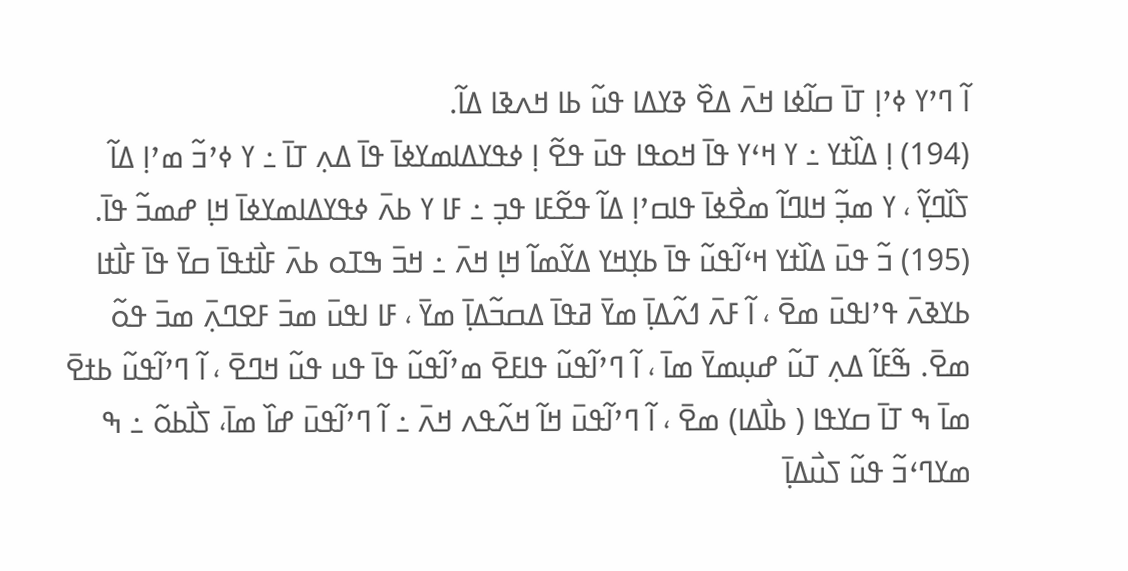ߊ߬ ߣߴߌ ߦߴߊ߲ ߠߊ߫ ߛߊ߬ߦߊ ߞߍ߫ ߡߐ߰ ߢߌߡߊ ߟߎ߬ ߕߊ ߞߍߢߊ ߡߊ߬.
(194) ߊ߲ ߡߊ߰ߙߌ ߸ ߌ ߞߵߌ ߟߊ߫ ߞߋߟߊ ߟߎ߫ ߟߐ߬ ߊ߲ ߦߟߌߡߊߘߌߦߊ߫ ߟߊ߫ ߡߍ߲ ߠߊ߫ ߸ ߌ ߦߴߏ߬ ߘߴߊ߲ ߡߊ߬ ߖߊ߰ߣߌ߲߬ ، ߌ ߘߏ߲߬ ߞߊߣߊ߬ ߘߐ߯ߦߊ߫ ߟߊߛߴߊ߲ ߡߊ߬ ߟߐ߬ߓߊ ߟߏ߲ ߸ ߓߊ ߌ ߕߍ߫ ߦߟߌߡߊߘߌߦߊ߫ ߞߊ߲ ߝߘߏ߬ ߟߊ߫.
(195) ߏ߬ ߟߎ߫ ߡߊ߰ߙߌ ߞߵߊ߬ߟߎ߬ ߟߊ߫ ߕߌ߲ߞߌ ߡߌ߬ߘߊ߬ ߞߊ߲ ߞߍ߫ ߸ ߞߏ߫ ߒߠߋ ߕߍ߫ ߓߊ߯ߙߟߊ߫ ߛߌ߫ ߟߊ߫ ߓߊ߯ߙߊ ߕߌߢߍ߫ ߟߴߊߟߎ߫ ߘߐ߫ ، ߊ߬ ߓߍ߫ ߗߍ߬ߡߊ߲߫ ߘߌ߫ ߥߟߊ߫ ߡߛߏ߬ߡߊ߲߫ ߘߌ߫ ، ߓߊ ߊߟߎ߫ ߘߏ߫ ߓߐߣߍ߲߫ ߘߏ߫ ߟߋ߬ ߘߐ߫. ߒ߬ߓߊ߬ ߡߍ߲ ߠߎ߬ ߝߎ߲ߘߌ߫ ߘߊ߫ ، ߊ߬ ߣߴߊ߬ߟߎ߬ ߟߊߓߐ߫ ߘߴߊ߬ߟߎ߬ ߟߊ߫ ߟߎ ߟߎ߬ ߞߣߐ߫ ، ߊ߬ ߣߴߊ߬ߟߎ߬ ߕߙߐ߫ ߘߊ߫ ߒ ߠߊ߫ ߛߌߟߊ ( ߕߊ߯ߡߊ) ߘߐ߫ ، ߊ߬ ߣߴߊ߬ߟߎ߫ ߞߊ߬ ߞߍ߬ߟߍ ߞߍ߫ ߸ ߊ߬ ߣߴߊ߬ߟߎ߫ ߝߊ߰ ߘߊ߫، ߖߊ߯ߕߋ߬ ߸ ߒ ߘߌߣߵߏ߬ ߟߎ߬ ߖߎ߯ߡߊ߲߫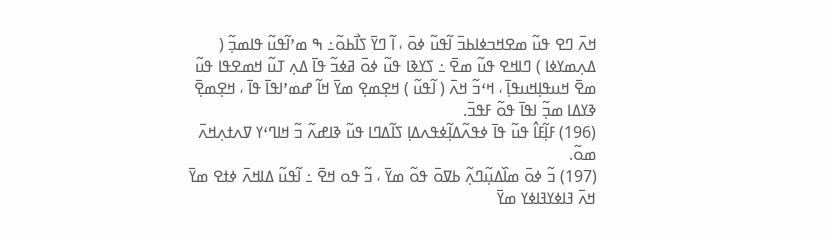ߞߍ߫ ߣߐ ߟߎ߬ ߘߐߞߏߦߊߕߏ߫ ߊ߬ߟߎ߬ ߦߋ߫ ، ߊ߬ ߣߌ߫ ߖߊ߯ߕߋ߬߸ ߒ ߘߴߊ߬ߟߎ߬ ߟߊߘߏ߲߬ ( ߡߍ߲ߘߌߦߊ ) ߣߊߞߐ ߟߎ߬ ߘߐ߫ ߸ ߖߌߢߊ ߟߎ߬ ߦߋ߫ ߥߦߏ߬ ߟߊ߫ ߡߍ߲ ߠߎ߬ ߞߘߐߟߊ ߟߎ߬ ߘߐ߫ ߞߎߟߊ߲ߞߎߟߊ߲߫ ، ߞߵߏ߬ ߞߍ߫ ( ߊ߬ߟߎ߬ ) ߞߐ߲ߘߐ߲ ߘߌ߫ ߞߊ߬ ߝߘߴߊߟߊ߫ ߟߊ߫ ، ߞߐ߲ߘߐ߲߫ ߢߌߡߊ ߘߏ߲߬ ߊߟߊ߫ ߟߋ߬ ߓߟߏ߫.
(196) ߓߊ߲߬ߓߊ߮ ߟߎ߬ ߟߊ߫ ߦߟߍ߬ߡߊ߲߬ߦߟߍߡߊ߲ ߖߊ߬ߡߣߊ ߟߎ߬ ߢߊߝߍ߬ ߏ߬ ߞߊߣߵߌ ߜߍߙߍ߲ߞߍ߫ ߘߋ߬.
(197) ߏ߬ ߦߋ߫ ߘߊ߰ߡߎ߲߬ߣߍ߲߬ ߕߜߋ߫ ߟߋ߬ ߘߌ߫ ، ߏ߬ ߟߋ ߞߐ߫ ߸ ߊ߬ߟߎ߬ ߡߊߞߍ߫ ߦߙߐ ߘߌ߫ ߞߍ߫ ߔߊߦߌߔߊߦߌ ߘߌ߫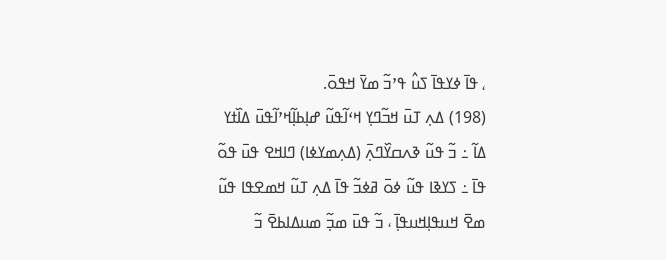، ߟߊ߫ ߦߌߟߊ߫ ߖߎ߮ ߟߴߏ߬ ߘߌ߫ ߞߟߋ߫.
(198) ߡߍ߲ ߠߎ߫ ߞߏ߬ߣߌ߲ ߞߵߊ߬ߟߎ߬ ߝߊ߲ߕߊ߲߬ߞߴߊ߬ߟߎ߫ ߡߊ߰ߙߌ ߡߊ߬ ߸ ߏ߬ ߟߎ߬ ߢߍߛߌ߰ߣߍ߲߫ (ߡߍ߲ߘߌߦߊ) ߣߊߞߐ ߟߎ߫ ߟߋ߬ ߟߊ߫ ߸ ߖߌߢߊ ߟߎ߬ ߦߋ߫ ߥߦߏ߬ ߟߊ߫ ߡߍ߲ ߠߎ߬ ߞߘߐߟߊ ߟߎ߬ ߘߐ߫ ߞߎߟߊ߲ߞߎߟߊ߲߫ ، ߏ߬ ߟߎ߫ ߘߏ߲߬ ߘߎߡߊߕߐ߫ ߏ߬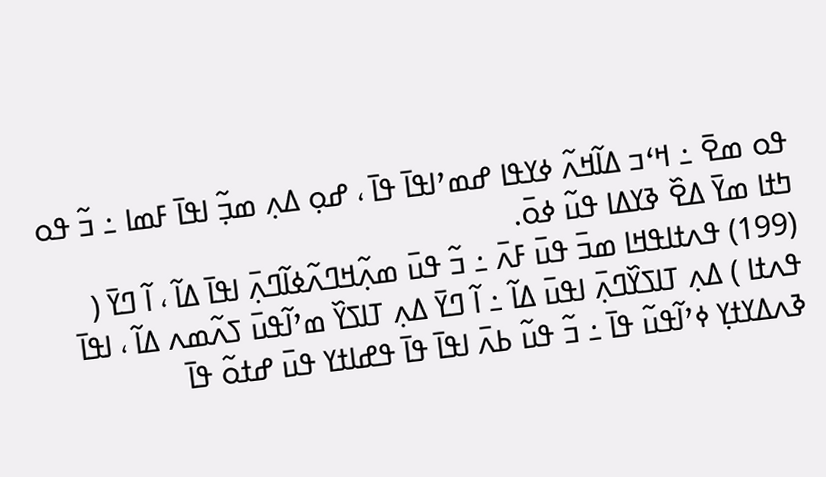ߟߋ ߘߐ߫ ߸ ߞߵߏ ߡߊ߬ߞߍ߬ ߦߌߟߊ ߝߘߴߊߟߊ߫ ߟߊ߫ ، ߝߋ߲ ߡߍ߲ ߘߏ߲߬ ߊߟߊ߫ ߓߘߊ ߸ ߏ߬ ߟߋ ߤߙߊ ߘߌ߫ ߡߐ߰ ߢߌߡߊ ߟߎ߬ ߦߋ߫.
(199) ߟߍߙߊߟߞߊ ߘߏ߫ ߟߎ߫ ߓߍ߫ ߸ ߏ߬ ߟߎ߫ ߘߍ߲߬ߞߣߍ߬ߦߊ߬ߣߍ߲߫ ߊߟߊ߫ ߡߊ߬ ، ߊ߬ ߣߌ߫ ( ߟߍߙߊ ) ߡߍ߲ ߠߊߖߌ߰ߣߍ߲߫ ߊߟߎ߫ ߡߊ߬ ߸ ߊ߬ ߣߌ߫ ߡߍ߲ ߠߊߖߌ߰ ߘߴߊ߬ߟߎ߫ ߖߍ߬ߘߍ ߡߊ߬ ، ߊߟߊ߫ ߢߍߡߌߙߌ߲ ߦߴߊ߬ߟߎ߬ ߟߊ߫ ߸ ߏ߬ ߟߎ߬ ߕߍ߫ ߊߟߊ߫ ߟߊ߫ ߟߝߊߙߌ ߟߎ߫ ߝߙߋ߬ ߟߊ߫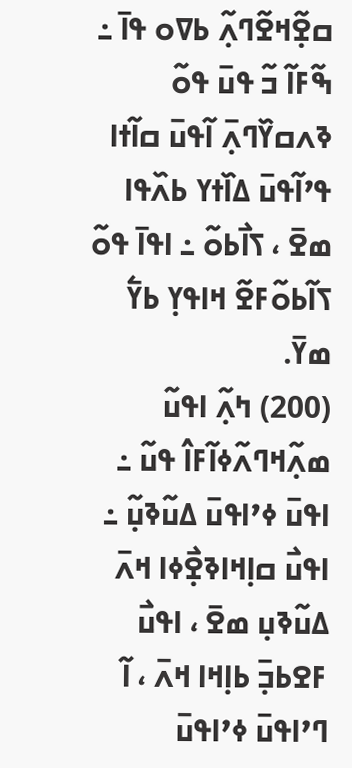ߛߐ߲߬ߞߐ߬ߣߍ߲߬ ߕߜߋ ߟߊ߫ ߸ ߒ߬ߓߊ߬ ߏ߬ ߟߎ߫ ߟߋ߬ ߢߍߛߌ߰ߣߍ߲߫ ߊ߬ߟߎ߫ ߛߊ߬ߙߊ ߟߴߊ߬ߟߎ߫ ߡߊ߰ߙߌ ߕߍ߰ߟߊ ߘߐ߫ ، ߖߊ߯ߕߋ߬ ߸ ߊߟߊ߫ ߟߋ߬ ߖߊ߬ߕߋ߬ߓߐ߬ ߞߊߟߌ߲ ߕߌ߱ ߘߌ߫.
(200) ߤߍ߲߬ ߊߟߎ߬ ߘߍ߲߬ߞߣߍ߬ߦߊ߬ߓߊ߮ ߟߎ߬ ߸ ߊߟߎ߫ ߦߴߊߟߎ߫ ߡߎ߬ߢߎ߲߬ ߸ ߊߟߎ߯ ߛߊ߲ߞߊߢߐ߲߯ߦߊ ߞߍ߫ ߡߎ߬ߢߎ߲ ߘߐ߫ ، ߊߟߎ߯ ߓߐߕߏ߲߫ ߕߊ߲ߞߊ ߞߍ߫ ، ߊ߬ ߣߴߊߟߎ߫ ߦߴߊߟߎ߫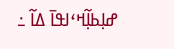ߝߊ߲ߕߊ߲߬ߞߵߊߟߊ߫ ߡߊ߬ ߸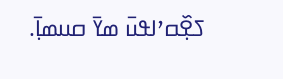ߖߐ߲߰ߛߴߊߟߎ߫ ߘߌ߫ ߛߎߘߊ߲߫.